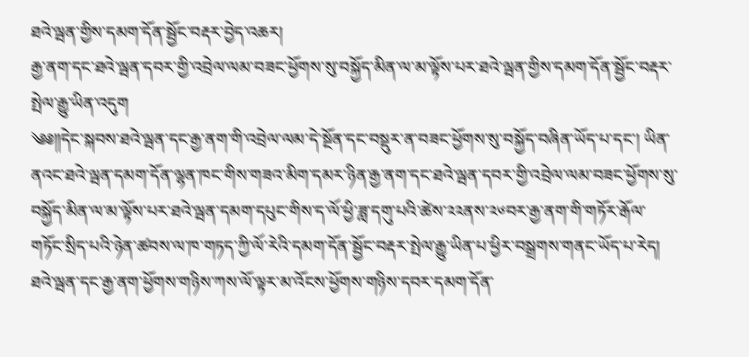ཐའེ་ལྦན་གྱིས་དམག་དོན་སྦྱོང་བརྡར་བྱེད་འཆར།
རྒྱ་ནག་དང་ཐའེ་ལྦན་དབར་གྱི་འབྲེལ་ལམ་བཟང་ཕྱོགས་སུ་བསྐྱོད་མིན་ལ་མ་ལྟོས་པར་ཐའེ་ལྦན་གྱིས་དམག་དོན་སྦྱོང་བརྡར་སྤེལ་རྒྱུ་ཡིན་འདུག
༄༅༎དེང་སྐབས་ཐའེ་ལྦན་དང་རྒྱ་ནག་གི་འབྲེལ་ལམ་དེ་སྔོན་དང་བསྡུར་ན་བཟང་ཕྱོགས་སུ་བསྐྱོད་བཞིན་ཡོད་པ་དང་། ཡིན་ནའང་ཐའེ་ལྦན་དམག་དོན་ལྷན་ཁང་གིས་གཟའ་མིག་དམར་ཉིན་རྒྱ་ནག་དང་ཐའེ་ལྦན་དབར་གྱི་འབྲེལ་ལམ་བཟང་ཕྱོགས་སུ་བསྐྱོད་མིན་ལ་མ་ལྟོས་པར་ཐའེ་ལྦན་དམག་དཔུང་གིས་ད་ལོ་ཕྱི་ཟླ་དགུ་པའི་ཚེས་༢༢ནས་༢༦བར་རྒྱ་ནག་གི་གཏོར་རྒོལ་གཏོང་སྲིད་པའི་ཉེན་ཚབས་ལ་ཁ་གཏད་ཀྱི་ལོ་རེའི་དམག་དོན་སྦྱོང་བརྡར་སྤེལ་རྒྱུ་ཡིན་པ་ཕྱིར་བསྒྲགས་གནང་ཡོད་པ་རེད། ཐའེ་ལྦན་དང་རྒྱ་ནག་ཕྱོགས་གཉིས་ཀས་ལོ་ལྟར་མ་འོངས་ཕྱོགས་གཉིས་དབར་དམག་དོན་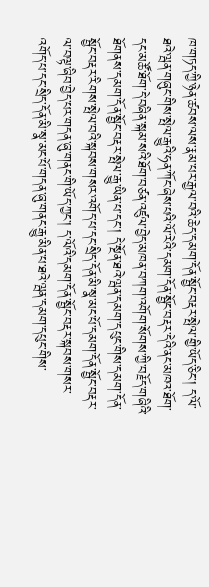ཁ་གཏད་ཀྱི་ཉེན་ཚབས་ལས་རྣམ་པར་རྒྱལ་བའི་ཆེད་དམག་དོན་སྦྱོང་བརྡར་སྤེལ་གྱི་ཡོད་ཅིང་། ད་ལོ་ཐའེ་ལྦན་གཞུང་གིས་སྤེལ་རྒྱུའི་ཧན་ཀོང་ཞེས་པའི་ལོ་རེའི་དམག་དོན་སྦྱོང་བརྡར་དེའི་ནང་མཁའ་ཐོག་དང་མཚོ་ཐོག་དེ་བཞིན་སྐམ་སའི་ཐོག་བཙན་འཛུལ་བྱེད་མཁན་བཀག་འགོག་སོགས་ཀྱི་བརྗོད་གཞིའི་ཐོགནས་དམག་དོན་སྦྱོང་བརྡར་སྤེལ་རྒྱུ་ཡིན་པ་དང་། དེ་སྔོན་ཐའེ་ལྦན་དམག་དཔུང་གིས་དམག་དོན་སྦྱོང་བརྡར་རིགས་སྤེལ་བའི་སྐབས་གསར་འགོད་པ་དང་སྲིད་དོན་མི་སྣ་མང་པོ་དམག་དོན་སྦྱོང་བརྡར་ལ་བལྟ་ཞིབ་བྱེད་པར་གདན་ཞུ་གནང་གི་ཡོད་ཀྱང་། ད་ལོའི་དམག་དོན་སྦྱོང་བརྡར་སྐབས་གསར་འགོད་པ་དང་སྲིད་དོན་མི་སྣ་མང་པོ་གདན་ཞུ་གནང་རྒྱུ་མིན་པ་ཐའེ་ལྦན་དམག་དཔུང་གིས་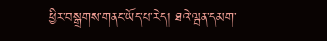ཕྱིར་བསྒྲགས་གནང་ཡོད་པ་རེད། ཐའེ་ལྦན་དམག་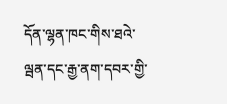དོན་ལྷན་ཁང་གིས་ཐའེ་ལྦན་དང་རྒྱ་ནག་དབར་གྱི་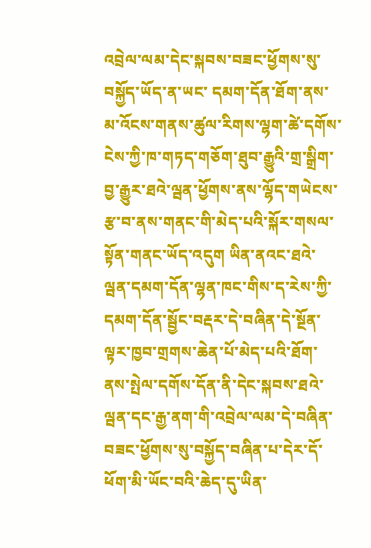འབྲེལ་ལམ་དེང་སྐབས་བཟང་ཕྱོགས་སུ་བསྐྱོད་ཡོད་ན་ཡང་ དམག་དོན་ཐོག་ནས་མ་འོངས་གནས་ཚུལ་རིགས་ལྷག་ཚེ་དགོས་ངེས་ཀྱི་ཁ་གཏད་གཅོག་ཐུབ་རྒྱུའི་གྲ་སྒྲིག་བྱ་རྒྱུར་ཐའེ་ལྦན་ཕྱོགས་ནས་ལྷོད་གཡེངས་རྩ་བ་ནས་གནང་གི་མེད་པའི་སྐོར་གསལ་སྟོན་གནང་ཡོད་འདུག ཡིན་ནའང་ཐའེ་ལྦན་དམག་དོན་ལྷན་ཁང་གིས་ད་རེས་ཀྱི་དམག་དོན་སྦྱོང་བརྡར་དེ་བཞིན་དེ་སྔོན་ལྟར་ཁྱབ་གྲགས་ཆེན་པོ་མེད་པའི་ཐོག་ནས་སྤེལ་དགོས་དོན་ནི་དེང་སྐབས་ཐའེ་ལྦན་དང་རྒྱ་ནག་གི་འབྲེལ་ལམ་དེ་བཞིན་བཟང་ཕྱོགས་སུ་བསྐྱོད་བཞིན་པ་དེར་དོ་ཕོག་མི་ཡོང་བའི་ཆེད་དུ་ཡིན་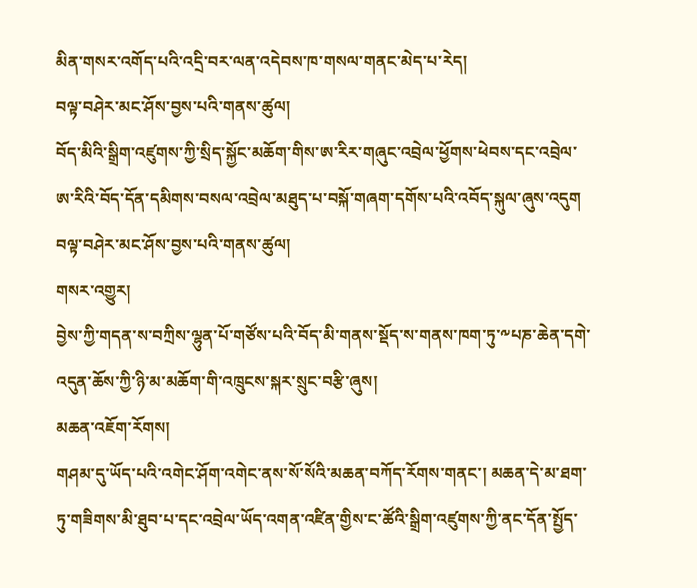མིན་གསར་འགོད་པའི་འདྲི་བར་ལན་འདེབས་ཁ་གསལ་གནང་མེད་པ་རེད།
བལྟ་བཤེར་མང་ཤོས་བྱས་པའི་གནས་ཚུལ།
བོད་མིའི་སྒྲིག་འཛུགས་ཀྱི་སྲིད་སྐྱོང་མཆོག་གིས་ཨ་རིར་གཞུང་འབྲེལ་ཕྱོགས་ཕེབས་དང་འབྲེལ་ཨ་རིའི་བོད་དོན་དམིགས་བསལ་འབྲེལ་མཐུད་པ་བསྐོ་གཞག་དགོས་པའི་འབོད་སྐུལ་ཞུས་འདུག
བལྟ་བཤེར་མང་ཤོས་བྱས་པའི་གནས་ཚུལ།
གསར་འགྱུར།
བྱེས་ཀྱི་གདན་ས་བཀྲིས་ལྷུན་པོ་གཙོས་པའི་བོད་མི་གནས་སྡོད་ས་གནས་ཁག་ཏུ་༸པཎ་ཆེན་དགེ་འདུན་ཆོས་ཀྱི་ཉི་མ་མཆོག་གི་འཁྲུངས་སྐར་སྲུང་བརྩི་ཞུས།
མཆན་འཇོག་རོགས།
གཤམ་དུ་ཡོད་པའི་འགེང་ཤོག་འགེང་ནས་སོ་སོའི་མཆན་བཀོད་རོགས་གནང་། མཆན་དེ་མ་ཐག་ཏུ་གཟིགས་མི་ཐུབ་པ་དང་འབྲེལ་ཡོད་འགན་འཛིན་གྱིས་ང་ཚོའི་སྒྲིག་འཛུགས་ཀྱི་ནང་དོན་སྤྱོད་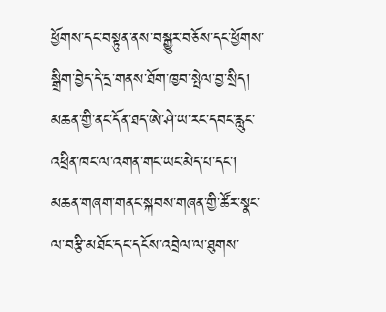ཕྱོགས་དང་བསྟུན་ནས་བསྒྱུར་བཅོས་དང་ཕྱོགས་སྒྲིག་བྱེད་དེ་དྲ་གནས་ཐོག་ཁྱབ་སྤེལ་བྱ་སྲིད། མཆན་གྱི་ནང་དོན་ཐད་ཨེ་ཤེ་ཡ་རང་དབང་རླུང་འཕྲིན་ཁང་ལ་འགན་གང་ཡང་མེད་པ་དང་། མཆན་གཞག་གནང་སྐབས་གཞན་གྱི་ཚོར་སྣང་ལ་བརྩི་མཐོང་དང་དངོས་འབྲེལ་ལ་ཐུགས་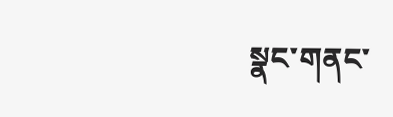སྣང་གནང་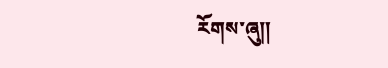རོགས་ཞུ༎